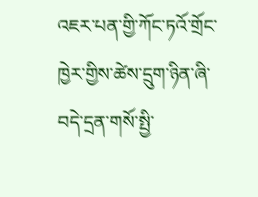འཇར་པན་གྱི་ཀོང་ཏའོ་གྲོང་ཁྱེར་གྱིས་ཚེས་དྲུག་ཉིན་ཞི་བདེ་དྲན་གསོ་སྤྱི་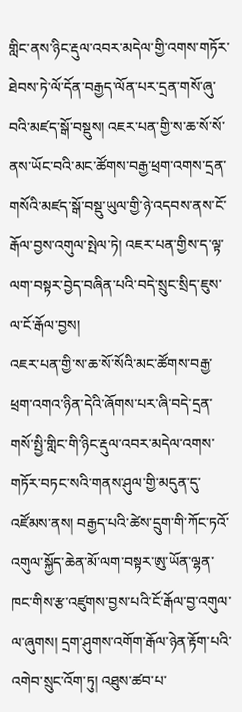གླིང་ནས་ཉིང་རྡུལ་འབར་མདེལ་གྱི་འགས་གཏོར་ཐེབས་ཏེ་ལོ་དོན་བརྒྱད་ལོན་པར་དྲན་གསོ་ཞུ་བའི་མཛད་སྒོ་བསྡུས། འཇར་པན་གྱི་ས་ཆ་སོ་སོ་ནས་ཡོང་བའི་མང་ཚོགས་བརྒྱ་ཕྲག་འགས་དྲན་གསོའི་མཛད་སྒོ་བསྡུ་ཡུལ་གྱི་ཉེ་འདབས་ནས་ངོ་རྒོལ་བྱས་འགུལ་སྤེལ་ཏེ། འཇར་པན་གྱིས་ད་ལྟ་ལག་བསྟར་བྱེད་བཞིན་པའི་བདེ་སྲུང་སྲིད་ཇུས་ལ་ངོ་རྒོལ་བྱས།
འཇར་པན་གྱི་ས་ཆ་སོ་སོའི་མང་ཚོགས་བརྒྱ་ཕྲག་འགའ་ཉིན་དེའི་ཞོགས་པར་ཞི་བདེ་དྲན་གསོ་སྤྱི་གླིང་གི་ཉིང་རྡུལ་འབར་མདེལ་འགས་གཏོར་བཏང་སའི་གནས་ཤུལ་གྱི་མདུན་དུ་འཛོམས་ནས། བརྒྱད་པའི་ཚེས་དྲུག་གི་ཀོང་ཏའོ་འགུལ་སྐྱོད་ཆེན་མོ་ལག་བསྟར་ཨུ་ཡོན་ལྷན་ཁང་གིས་རྩ་འཛུགས་བྱས་པའི་ངོ་རྒོལ་བྱ་འགུལ་ལ་ཞུགས། དྲག་ཤུགས་འགོག་རྒོལ་ཉེན་རྟོག་པའི་འགེབ་སྲུང་འོག་ཏུ། འཐུས་ཚབ་པ་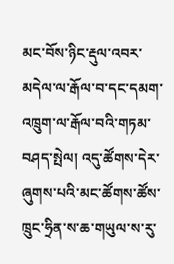མང་བོས་ཉིང་རྡུལ་འབར་མདེལ་ལ་རྒོལ་བ་དང་དམག་འཁྲུག་ལ་རྒོལ་བའི་གཏམ་བཤད་སྤེལ། འདུ་ཚོགས་དེར་ཞུགས་པའི་མང་ཚོགས་ཚོས་ཁྲུང་ཧྲིན་ས་ཆ་གཡུལ་ས་རུ་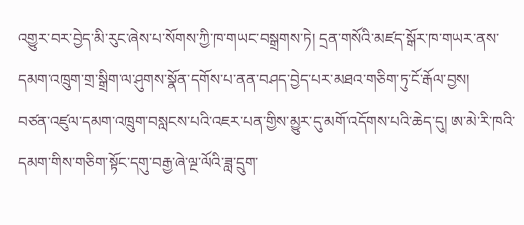འགྱུར་བར་བྱེད་མི་རུང་ཞེས་པ་སོགས་ཀྱི་ཁ་གཡང་བསྒྲགས་ཏེ། དྲན་གསོའི་མཛད་སྒོར་ཁ་གཡར་ནས་དམག་འཁྲུག་གྲ་སྒྲིག་ལ་ཤུགས་སྣོན་དགོས་པ་ནན་བཤད་བྱེད་པར་མཐའ་གཅིག་ཏུ་ངོ་རྒོལ་བྱས།
བཙན་འཛུལ་དམག་འཁྲུག་བསླངས་པའི་འཇར་པན་གྱིས་མྱུར་དུ་མགོ་འདོགས་པའི་ཆེད་དུ། ཨ་མེ་རི་ཁའི་དམག་གིས་གཅིག་སྟོང་དགུ་བརྒྱ་ཞེ་ལྔ་ལོའི་ཟླ་དྲུག་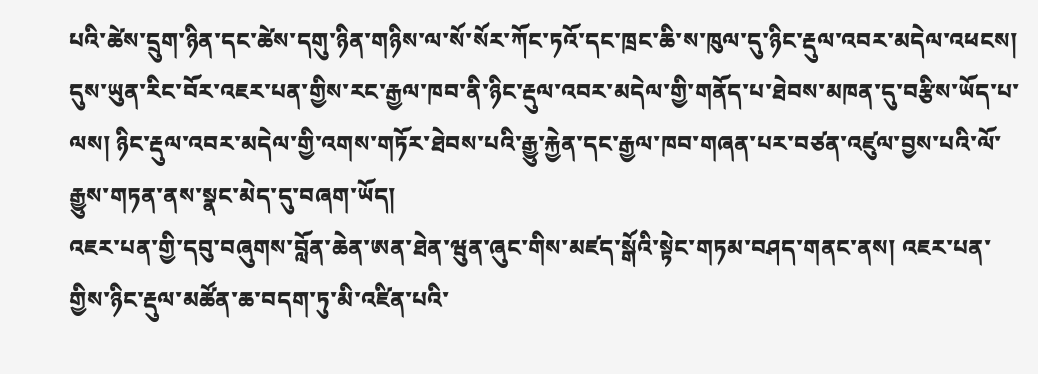པའི་ཚེས་དྲུག་ཉིན་དང་ཚེས་དགུ་ཉིན་གཉིས་ལ་སོ་སོར་ཀོང་ཏའོ་དང་ཁྲང་ཆི་ས་ཁུལ་དུ་ཉིང་རྡུལ་འབར་མདེལ་འཕངས། དུས་ཡུན་རིང་བོར་འཇར་པན་གྱིས་རང་རྒྱལ་ཁབ་ནི་ཉིང་རྡུལ་འབར་མདེལ་གྱི་གནོད་པ་ཐེབས་མཁན་དུ་བརྩིས་ཡོད་པ་ལས། ཉིང་རྡུལ་འབར་མདེལ་གྱི་འགས་གཏོར་ཐེབས་པའི་རྒྱུ་རྐྱེན་དང་རྒྱལ་ཁབ་གཞན་པར་བཙན་འཛུལ་བྱས་པའི་ལོ་རྒྱུས་གཏན་ནས་སྣང་མེད་དུ་བཞག་ཡོད།
འཇར་པན་གྱི་དབུ་བཞུགས་བློན་ཆེན་ཨན་ཐེན་ཝུན་ཞུང་གིས་མཛད་སྒོའི་སྟེང་གཏམ་བཤད་གནང་ནས། འཇར་པན་གྱིས་ཉིང་རྡུལ་མཚོན་ཆ་བདག་ཏུ་མི་འཛིན་པའི་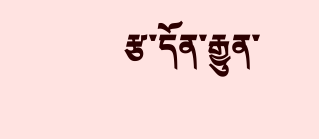རྩ་དོན་རྒྱུན་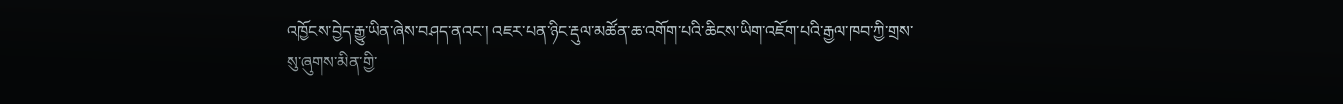འཁྱོངས་བྱེད་རྒྱུ་ཡིན་ཞེས་བཤད་ནའང་། འཇར་པན་ཉིང་རྡུལ་མཚོན་ཆ་འགོག་པའི་ཆིངས་ཡིག་འཇོག་པའི་རྒྱལ་ཁབ་ཀྱི་གྲས་སུ་ཞུགས་མིན་གྱི་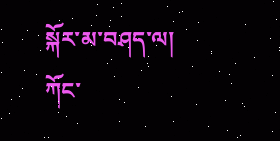སྐོར་མ་བཤད་ལ། ཀོང་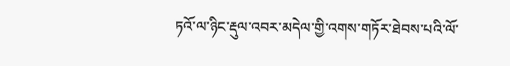ཏའོ་ལ་ཉིང་རྡུལ་འབར་མདེལ་གྱི་འགས་གཏོར་ཐེབས་པའི་ལོ་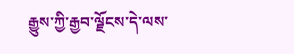རྒྱུས་ཀྱི་རྒྱབ་ལྗོངས་དེ་ལས་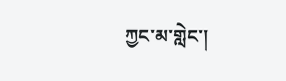ཀྱང་མ་གླེང་།